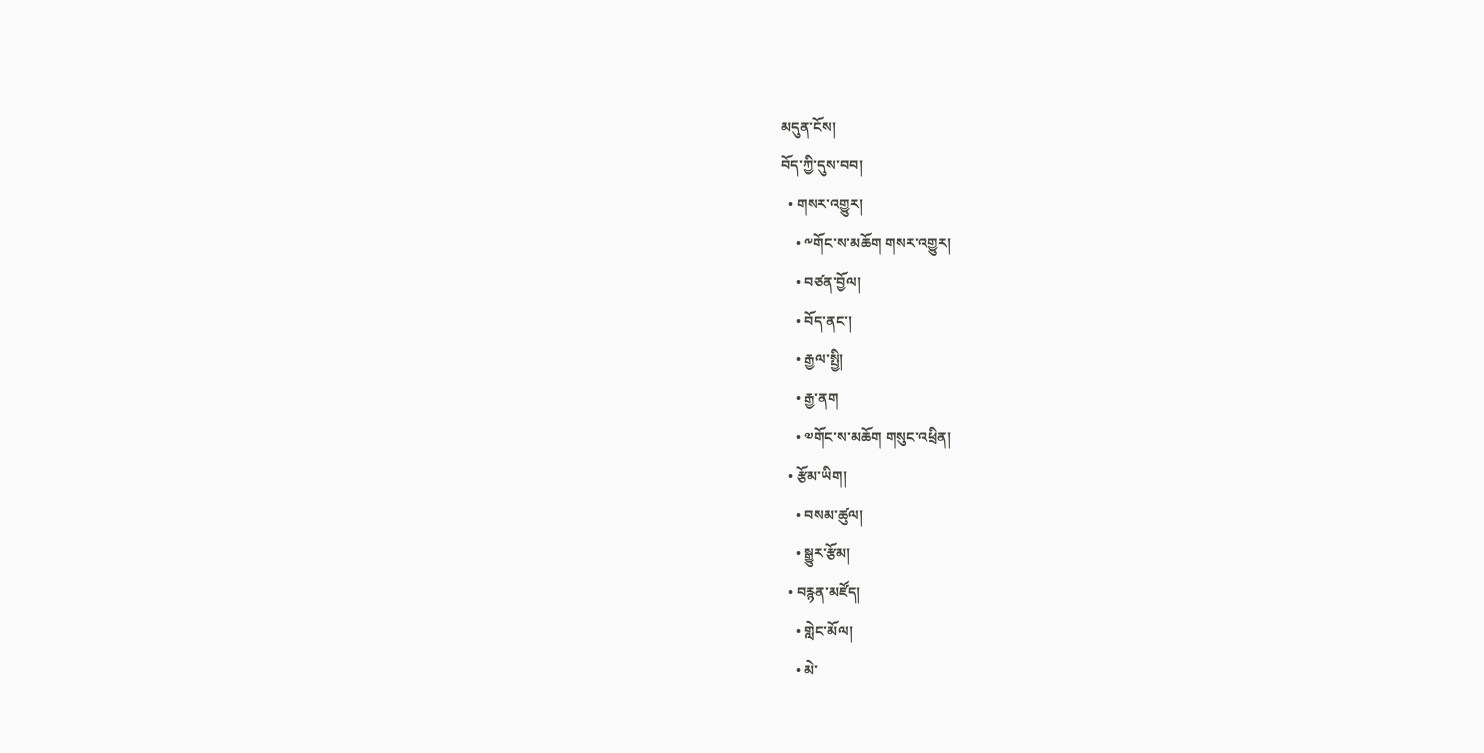མདུན་ངོས།
བོད་ཀྱི་དུས་བབ།
  • གསར་འགྱུར།
    • ༸གོང་ས་མཆོག གསར་འགྱུར།
    • བཙན་བྱོལ།
    • བོད་ནང་།
    • རྒྱལ་སྤྱི།
    • རྒྱ་ནག
    • ༧གོང་ས་མཆོག གསུང་འཕྲིན།
  • རྩོམ་ཡིག།
    • བསམ་ཚུལ།
    • སྒྱུར་རྩོམ།
  • བརྙན་མཛོད།
    • གླེང་མོལ།
    • མེ་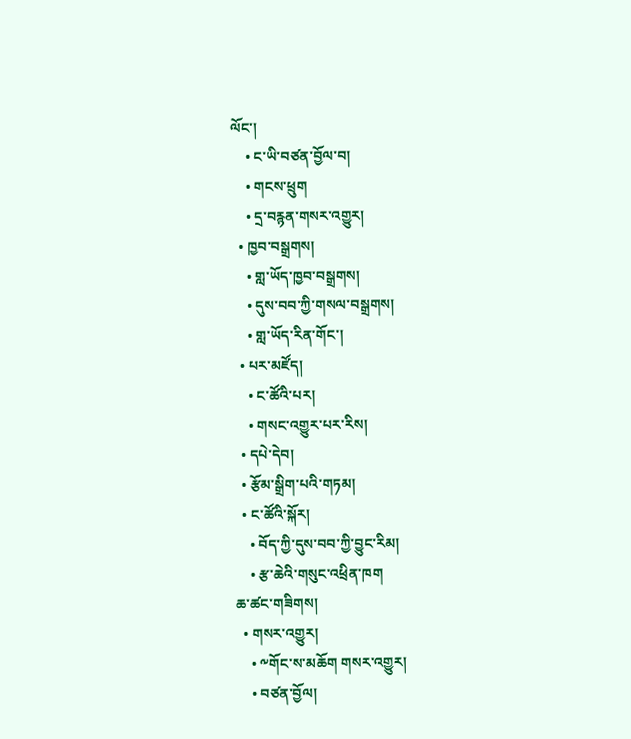ལོང་།
    • ང་ཡི་བཙན་བྱོལ་བ།
    • གངས་ཕྲུག
    • དྲ་བརྙན་གསར་འགྱུར།
  • ཁྱབ་བསྒྲགས།
    • གླ་ཡོད་ཁྱབ་བསྒྲགས།
    • དུས་བབ་ཀྱི་གསལ་བསྒྲགས།
    • གླ་ཡོད་རིན་གོང་།
  • པར་མཛོད།
    • ང་ཚོའི་པར།
    • གསང་འགྱུར་པར་རིས།
  • དཔེ་དེབ།
  • རྩོམ་སྒྲིག་པའི་གཏམ།
  • ང་ཚོའི་སྐོར།
    • བོད་ཀྱི་དུས་བབ་ཀྱི་བྱུང་རིམ།
    • རྩ་ཆེའི་གསུང་འཕྲིན་ཁག
ཆ་ཚང་གཟིགས།
  • གསར་འགྱུར།
    • ༸གོང་ས་མཆོག གསར་འགྱུར།
    • བཙན་བྱོལ།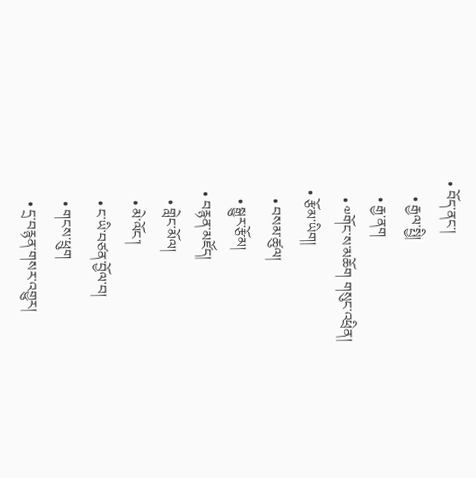• བོད་ནང་།
    • རྒྱལ་སྤྱི།
    • རྒྱ་ནག
    • ༧གོང་ས་མཆོག གསུང་འཕྲིན།
  • རྩོམ་ཡིག།
    • བསམ་ཚུལ།
    • སྒྱུར་རྩོམ།
  • བརྙན་མཛོད།
    • གླེང་མོལ།
    • མེ་ལོང་།
    • ང་ཡི་བཙན་བྱོལ་བ།
    • གངས་ཕྲུག
    • དྲ་བརྙན་གསར་འགྱུར།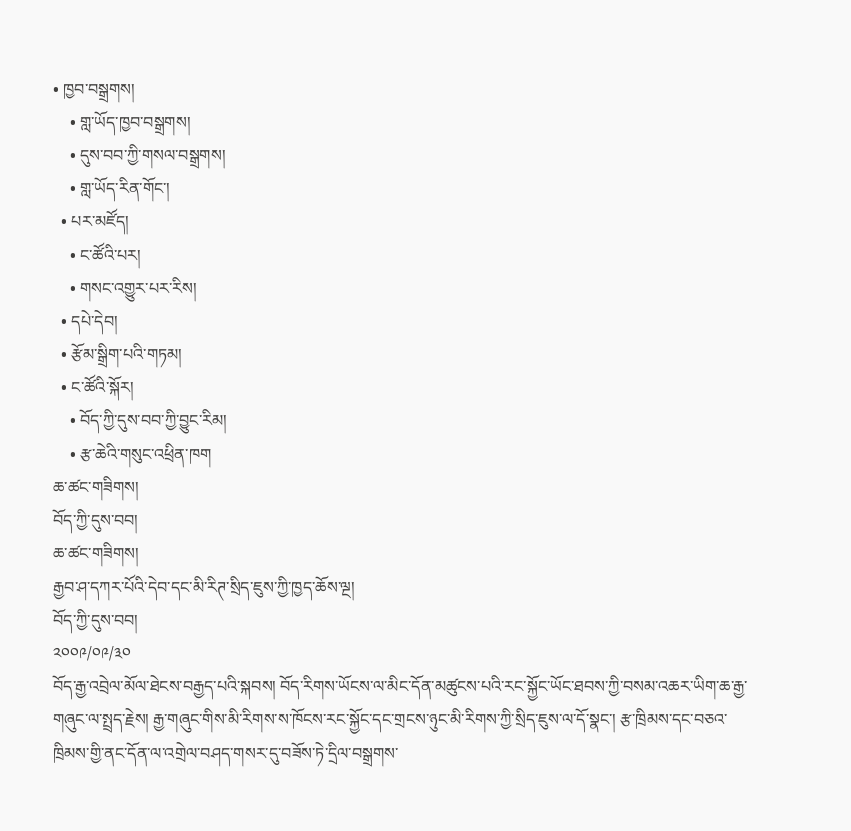• ཁྱབ་བསྒྲགས།
    • གླ་ཡོད་ཁྱབ་བསྒྲགས།
    • དུས་བབ་ཀྱི་གསལ་བསྒྲགས།
    • གླ་ཡོད་རིན་གོང་།
  • པར་མཛོད།
    • ང་ཚོའི་པར།
    • གསང་འགྱུར་པར་རིས།
  • དཔེ་དེབ།
  • རྩོམ་སྒྲིག་པའི་གཏམ།
  • ང་ཚོའི་སྐོར།
    • བོད་ཀྱི་དུས་བབ་ཀྱི་བྱུང་རིམ།
    • རྩ་ཆེའི་གསུང་འཕྲིན་ཁག
ཆ་ཚང་གཟིགས།
བོད་ཀྱི་དུས་བབ།
ཆ་ཚང་གཟིགས།
རྒྱབ་ཤ་དཀར་པོའི་དེབ་དང་མི་རིཊ་སྲིད་ཇུས་ཀྱི་ཁྱད་ཆོས་ལྔ།
བོད་ཀྱི་དུས་བབ།
༢༠༠༩/༠༩/༣༠
བོད་རྒྱ་འབྲེལ་མོལ་ཐེངས་བརྒྱད་པའི་སྐབས། བོད་རིགས་ཡོངས་ལ་མིང་དོན་མཚུངས་པའི་རང་སྐྱོང་ཡོང་ཐབས་ཀྱི་བསམ་འཆར་ཡིག་ཆ་རྒྱ་གཞུང་ལ་སྤྲད་རྗེས། རྒྱ་གཞུང་གིས་མི་རིགས་ས་ཁོངས་རང་སྐྱོང་དང་གྲངས་ཉུང་མི་རིགས་ཀྱི་སྲིད་ཇུས་ལ་དོ་སྣང་། རྩ་ཁྲིམས་དང་བཅའ་ཁྲིམས་གྱི་ནང་དོན་ལ་འགྲེལ་བཤད་གསར་དུ་བཟོས་ཏེ་དྲིལ་བསྒྲགས་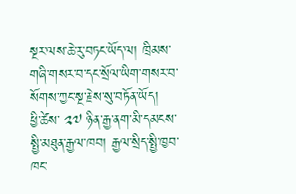སྔར་ལས་ཆེ་རུ་བཏང་ཡོད་ལ། ཁྲིམས་གཞི་གསར་བ་དང་སྲོལ་ཡིག་གསར་བ་སོགས་ཀྱང་སྔ་རྗེས་སུ་བཏོན་ཡོད།
ཕྱི་ཚེས་ ༢༧ ཉིན་རྒྱ་ནག་མི་དམངས་སྤྱི་མཐུན་རྒྱལ་ཁབ། རྒྱལ་སྲིད་སྤྱི་ཁྱབ་ཁང་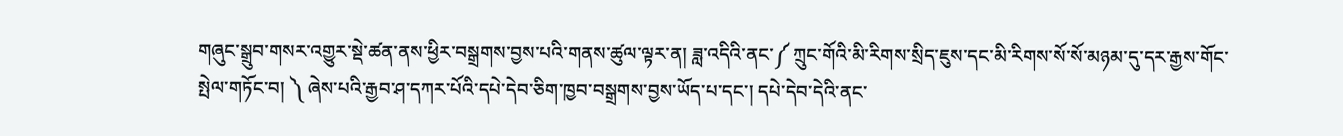གཞུང་སྒྲུབ་གསར་འགྱུར་སྡེ་ཚན་ནས་ཕྱིར་བསྒྲགས་བྱས་པའི་གནས་ཚུལ་ལྟར་ན། ཟླ་འདིའི་ནང་༼ ཀྲུང་གོའི་མི་རིགས་སྲིད་ཇུས་དང་མི་རིགས་སོ་སོ་མཉམ་དུ་དར་རྒྱས་གོང་སྤེལ་གཏོང་བ། ༽ ཞེས་པའི་རྒྱབ་ཤ་དཀར་པོའི་དཔེ་དེབ་ཅིག་ཁྱབ་བསྒྲགས་བྱས་ཡོད་པ་དང་། དཔེ་དེབ་དེའི་ནང་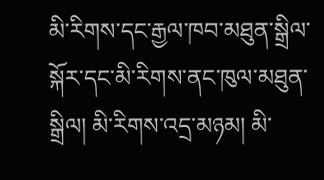མི་རིགས་དང་རྒྱལ་ཁབ་མཐུན་སྒྲིལ་སྐོར་དང་མི་རིགས་ནང་ཁུལ་མཐུན་སྒྲིལ། མི་རིགས་འདྲ་མཉམ། མི་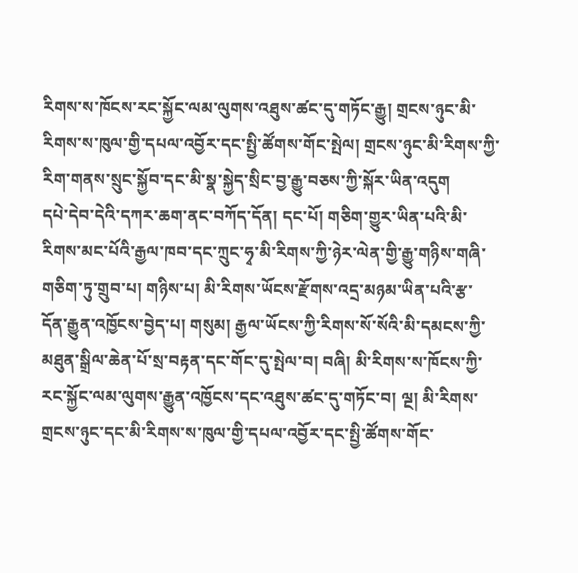རིགས་ས་ཁོངས་རང་སྐྱོང་ལམ་ལུགས་འཐུས་ཚང་དུ་གཏོང་རྒྱུ། གྲངས་ཉུང་མི་རིགས་ས་ཁུལ་གྱི་དཔལ་འབྱོར་དང་སྤྱི་ཚོགས་གོང་སྤེལ། གྲངས་ཉུང་མི་རིགས་ཀྱི་རིག་གནས་སྲུང་སྐྱོབ་དང་མི་སྣ་སྐྱེད་སྲིང་བྱ་རྒྱུ་བཅས་ཀྱི་སྐོར་ཡིན་འདུག
དཔེ་དེབ་དེའི་དཀར་ཆག་ནང་བཀོད་དོན། དང་པོ། གཅིག་གྱུར་ཡིན་པའི་མི་རིགས་མང་པོའི་རྒྱལ་ཁབ་དང་ཀྲུང་ཧྭ་མི་རིགས་ཀྱི་ཉེར་ལེན་གྱི་རྒྱུ་གཉིས་གཞི་གཅིག་ཏུ་གྲུབ་པ། གཉིས་པ། མི་རིགས་ཡོངས་རྫོགས་འདྲ་མཉམ་ཡིན་པའི་རྩ་དོན་རྒྱུན་འཁྱོངས་བྱེད་པ། གསུམ། རྒྱལ་ཡོངས་ཀྱི་རིགས་སོ་སོའི་མི་དམངས་ཀྱི་མཐུན་སྒྲིལ་ཆེན་པོ་སྲ་བརྟན་དང་གོང་དུ་སྤེལ་བ། བཞི། མི་རིགས་ས་ཁོངས་ཀྱི་རང་སྐྱོང་ལམ་ལུགས་རྒྱུན་འཁྱོངས་དང་འཐུས་ཚང་དུ་གཏོང་བ། ལྔ། མི་རིགས་གྲངས་ཉུང་དང་མི་རིགས་ས་ཁུལ་གྱི་དཔལ་འབྱོར་དང་སྤྱི་ཚོགས་གོང་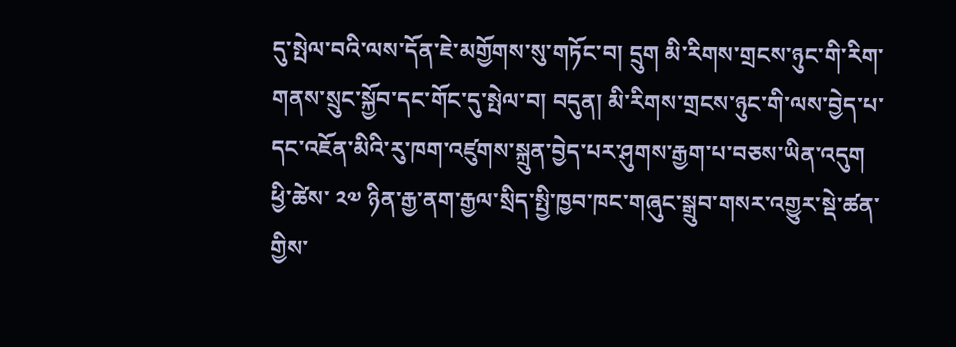དུ་སྤེལ་བའི་ལས་དོན་ཇེ་མགྱོགས་སུ་གཏོང་བ། དྲུག མི་རིགས་གྲངས་ཉུང་གི་རིག་གནས་སྲུང་སྐྱོབ་དང་གོང་དུ་སྤེལ་བ། བདུན། མི་རིགས་གྲངས་ཉུང་གི་ལས་བྱེད་པ་དང་འཇོན་མིའི་རུ་ཁག་འཛུགས་སྐྲུན་བྱེད་པར་ཤུགས་རྒྱག་པ་བཅས་ཡིན་འདུག
ཕྱི་ཚེས་ ༢༧ ཉིན་རྒྱ་ནག་རྒྱལ་སྲིད་སྤྱི་ཁྱབ་ཁང་གཞུང་སྒྲུབ་གསར་འགྱུར་སྡེ་ཚན་གྱིས་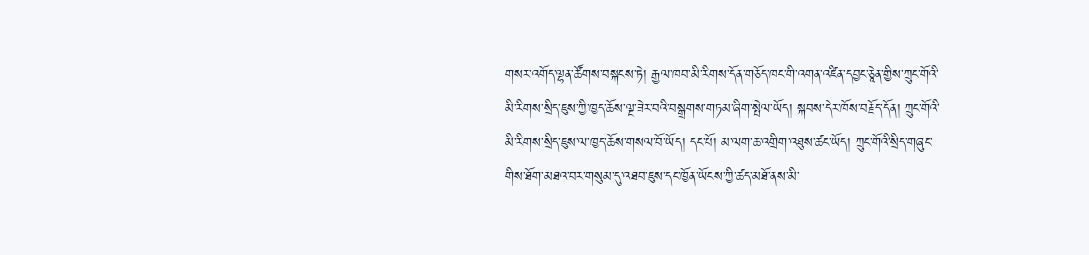གསར་འགོད་ལྷན་ཚོགས་བསྐངས་ཏེ། རྒྱལ་ཁབ་མི་རིགས་དོན་གཅོད་ཁང་གི་འགན་འཛིན་དབྱང་ཅཱེན་གྱིས་ཀྲུང་གོའི་མི་རིགས་སྲིད་ཇུས་ཀྱི་ཁྱད་ཆོས་ལྔ་ཟེར་བའི་བསྒྲགས་གཏམ་ཞིག་སྤེལ་ཡོད། སྐབས་དེར་ཁོས་བརྗོད་དོན། ཀྲུང་གོའི་མི་རིགས་སྲིད་ཇུས་ལ་ཁྱད་ཆོས་གསལ་བོ་ཡོད། དང་པོ། མ་ལག་ཆ་འགྲིག་འཐུས་ཚང་ཡོད། ཀྲུང་གོའི་སྲིད་གཞུང་གིས་ཐོག་མཐའ་བར་གསུམ་དུ་འཐབ་ཇུས་དང་ཁྱོན་ཡོངས་ཀྱི་ཚད་མཐོ་ནས་མི་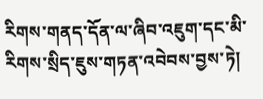རིགས་གནད་དོན་ལ་ཞིབ་འཇུག་དང་མི་རིགས་སྲིད་ཇུས་གཏན་འབེབས་བྱས་ཏེ།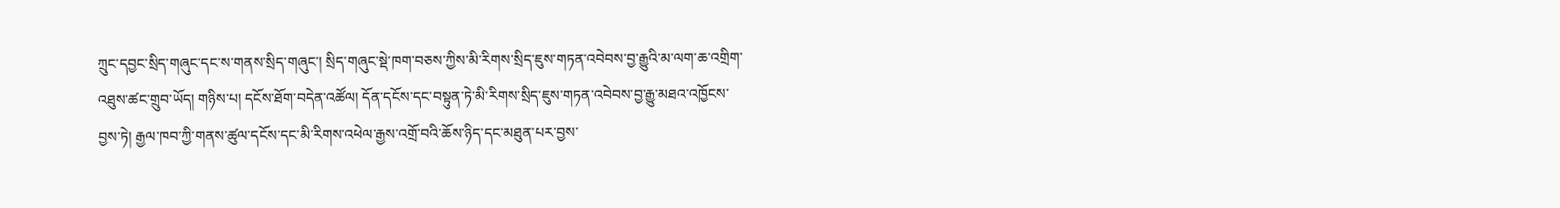ཀྲུང་དབྱང་སྲིད་གཞུང་དང་ས་གནས་སྲིད་གཞུང་། སྲིད་གཞུང་སྡེ་ཁག་བཅས་ཀྱིས་མི་རིགས་སྲིད་ཇུས་གཏན་འབེབས་བྱ་རྒྱུའི་མ་ལག་ཆ་འགྲིག་འཐུས་ཚང་གྲུབ་ཡོད། གཉིས་པ། དངོས་ཐོག་བདེན་འཚོལ། དོན་དངོས་དང་བསྟུན་ཏེ་མི་རིགས་སྲིད་ཇུས་གཏན་འབེབས་བྱ་རྒྱུ་མཐའ་འཁྱོངས་བྱས་ཏེ། རྒྱལ་ཁབ་ཀྱི་གནས་ཚུལ་དངོས་དང་མི་རིགས་འཕེལ་རྒྱས་འགྲོ་བའི་ཆོས་ཉིད་དང་མཐུན་པར་བྱས་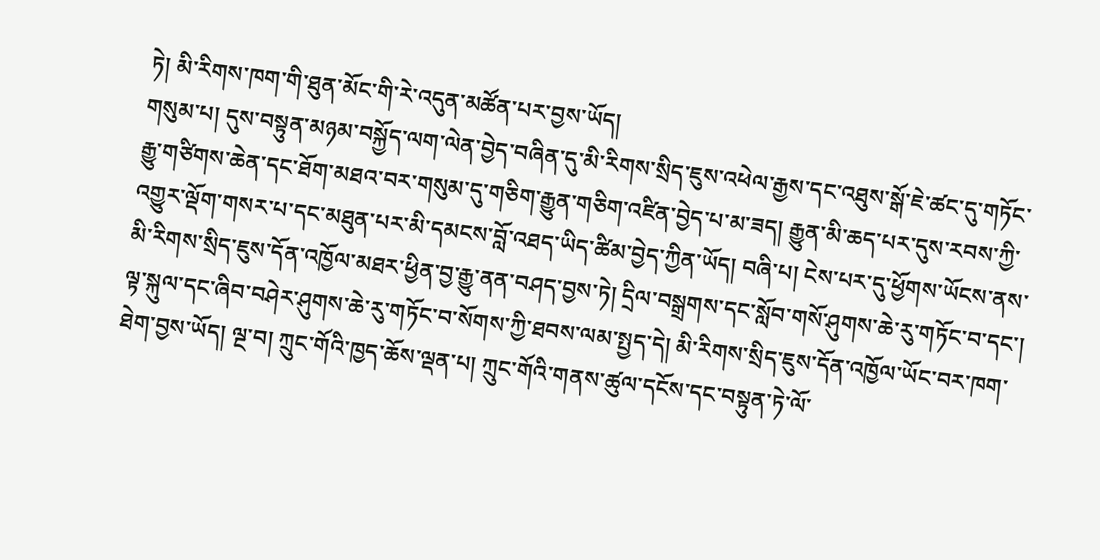ཏེ། མི་རིགས་ཁག་གི་ཐུན་མོང་གི་རེ་འདུན་མཚོན་པར་བྱས་ཡོད།
གསུམ་པ། དུས་བསྟུན་མཉམ་བསྐྱོད་ལག་ལེན་བྱེད་བཞིན་དུ་མི་རིགས་སྲིད་ཇུས་འཕེལ་རྒྱས་དང་འཐུས་སྒོ་ཇེ་ཚང་དུ་གཏོང་རྒྱུ་གཙིགས་ཆེན་དང་ཐོག་མཐའ་བར་གསུམ་དུ་གཅིག་རྒྱུན་གཅིག་འཛིན་བྱེད་པ་མ་ཟད། རྒྱུན་མི་ཆད་པར་དུས་རབས་ཀྱི་འགྱུར་ལྡོག་གསར་པ་དང་མཐུན་པར་མི་དམངས་བློ་འཐད་ཡིད་ཚིམ་བྱེད་ཀྱིན་ཡོད། བཞི་པ། ངེས་པར་དུ་ཕྱོགས་ཡོངས་ནས་མི་རིགས་སྲིད་ཇུས་དོན་འཁྱོལ་མཐར་ཕྱིན་བྱ་རྒྱུ་ནན་བཤད་བྱས་ཏེ། དྲིལ་བསྒྲགས་དང་སློབ་གསོ་ཤུགས་ཆེ་རུ་གཏོང་བ་དང་། ལྟ་སྐུལ་དང་ཞིབ་བཤེར་ཤུགས་ཆེ་རུ་གཏོང་བ་སོགས་ཀྱི་ཐབས་ལམ་སྤྱད་དེ། མི་རིགས་སྲིད་ཇུས་དོན་འཁྱོལ་ཡོང་བར་ཁག་ཐེག་བྱས་ཡོད། ལྔ་བ། ཀྲུང་གོའི་ཁྱད་ཆོས་ལྡན་པ། ཀྲུང་གོའི་གནས་ཚུལ་དངོས་དང་བསྟུན་ཏེ་ལོ་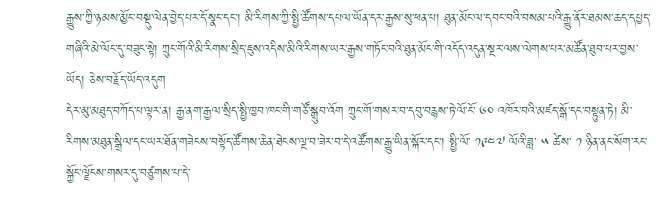རྒྱུས་ཀྱི་ཉམས་མྱོང་བསྡུ་ལེན་བྱེད་པར་དོ་སྣང་དང་། མི་རིགས་ཀྱི་སྤྱི་ཚོགས་དཔལ་ཡོན་དར་རྒྱས་སུ་ཕན་པ། ཐུན་མོང་ལ་དབང་བའི་བསམ་པའི་རྒྱུ་ནོར་ཐམས་ཆད་དཔྱད་གཞིའི་མེ་ལོང་དུ་བཟུང་སྟེ། ཀྲུང་གོའི་མི་རིགས་སྲིད་ཇུས་འདིས་མིའི་རིགས་ཡར་རྒྱས་གཏོང་བའི་ཐུན་མོང་གི་འདོད་འདུན་སྔར་ལས་ལེགས་པར་མཚོན་ཐུབ་པར་བྱས་ཡོད། ཅེས་བརྗོད་ཡོད་འདུག
དེར་མུ་མཐུད་བཀོད་པ་ལྟར་ན། རྒྱ་ནག་རྒྱལ་སྲིད་སྤྱི་ཁྱབ་ཁང་གི་གཙོ་སྒྲུབ་འོག ཀྲུང་གོ་གསར་བ་དབུ་བརྙས་ཏེ་ལོ་ངོ་ ༦༠ འཁོར་བའི་མཛད་སྒོ་དང་བསྟུན་ཏེ། མི་རིགས་མཐུན་སྒྲིལ་དང་ཡར་ཐོན་གཟེངས་བསྟོད་ཚོགས་ཆེན་ཐེངས་ལྔ་བ་ཟེར་བ་དེ་འཚོགས་རྒྱུ་ཡིན་སྐོར་དང་། སྤྱི་ལོ་ ༡༩༤༧ ལོའི་ཟླ་ ༥ ཚེས་ ༡ ཉིན་ནང་སོག་རང་སྐྱོང་ལྗོངས་གསར་དུ་བཙུགས་པ་དེ་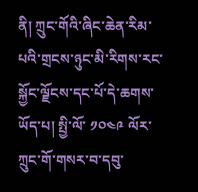ནི། ཀྲུང་གོའི་ཞིང་ཆེན་རིམ་པའི་གྲངས་ཉུང་མི་རིགས་རང་སྐྱོང་ལྗོངས་དང་པོ་དེ་ཆགས་ཡོད་པ། སྤྱི་ལོ་ ༡༠༤༩ ལོར་ཀྲུང་གོ་གསར་བ་དབུ་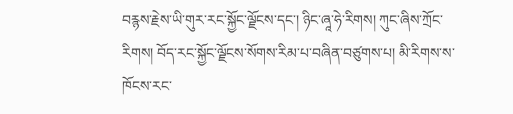བརྙས་རྗེས་ཡི་གུར་རང་སྐྱོང་ལྗོངས་དང་། ཉིང་ཞཱ་ཧེ་རིགས། ཀུང་ཞིས་ཀྲོང་རིགས། བོད་རང་སྐྱོང་ལྗོངས་སོགས་རིམ་པ་བཞིན་བཙུགས་པ། མི་རིགས་ས་ཁོངས་རང་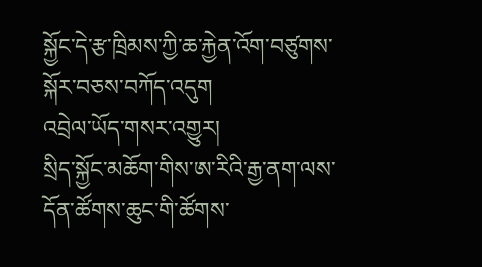སྐྱོང་དེ་རྩ་ཁྲིམས་ཀྱི་ཆ་རྐྱེན་འོག་བཙུགས་སྐོར་བཅས་བཀོད་འདུག
འབྲེལ་ཡོད་གསར་འགྱུར།
སྲིད་སྐྱོང་མཆོག་གིས་ཨ་རིའི་རྒྱ་ནག་ལས་དོན་ཚོགས་ཆུང་གི་ཚོགས་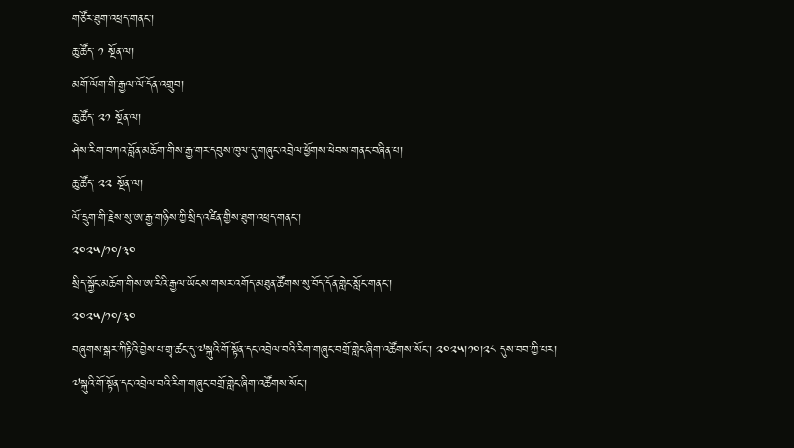གཙོར་ཐུག་འཕྲད་གནང་།
ཆུ་ཚོད་ ༡ སྔོན་ལ།
མགོ་ལོག་གི་རྒྱལ་ལོ་དོན་འགྲུབ།
ཆུ་ཚོད་ ༢༡ སྔོན་ལ།
ཤེས་རིག་བཀའ་བློན་མཆོག་གིས་རྒྱ་གར་དབུས་ཁུལ་དུ་གཞུང་འབྲེལ་ཕྱོགས་ཕེབས་གནང་བཞིན་པ།
ཆུ་ཚོད་ ༢༢ སྔོན་ལ།
ལོ་དྲུག་གི་རྗེས་སུ་ཨ་རྒྱ་གཉིས་ཀྱི་སྲིད་འཛིན་གྱིས་ཐུག་འཕྲད་གནང་།
༢༠༢༥/༡༠/༣༠
སྲིད་སྐྱོང་མཆོག་གིས་ཨ་རིའི་རྒྱལ་ཡོངས་གསར་འགོད་མཐུན་ཚོགས་སུ་བོད་དོན་གླེང་སློང་གནང་།
༢༠༢༥/༡༠/༣༠
བཞུགས་སྒར་ཀིརྟིའི་བྱེས་པ་གྲྭ་ཚང་དུ་༧སྐུའི་གོ་སྟོན་དང་འབྲེལ་བའི་རིག་གཞུང་བགྲོ་གླེང་ཞིག་འཚོགས་སོང་། ༢༠༢༥།༡༠།༢༨ དུས་བབ་ཀྱི་པར།
༧སྐུའི་གོ་སྟོན་དང་འབྲེལ་བའི་རིག་གཞུང་བགྲོ་གླེང་ཞིག་འཚོགས་སོང་།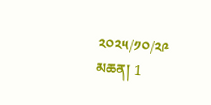༢༠༢༥/༡༠/༢༩
མཆན། 1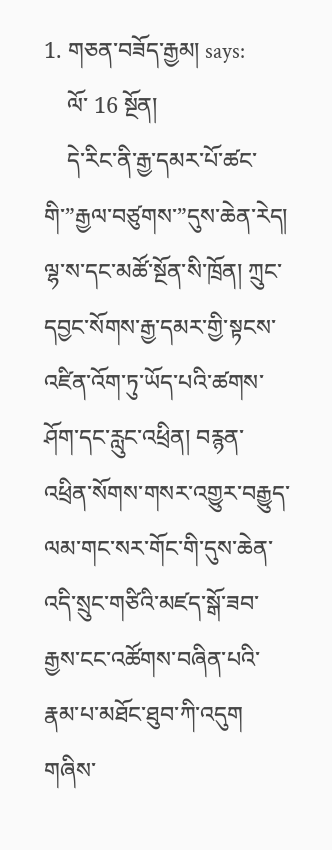1. གཅན་བཟོད་རྒྱམ། says:
    ལོ་ 16 སྔོན།
    དེ་རིང་ནི་རྒྱ་དམར་པོ་ཚང་གི་”རྒྱལ་བཙུགས་”དུས་ཆེན་རེད། ལྷ་ས་དང་མཚོ་སྔོན་སི་ཁྲོན། ཀྲུང་དབྱང་སོགས་རྒྱ་དམར་གྱི་སྟངས་འཛིན་འོག་ཏུ་ཡོད་པའི་ཚགས་ཤོག་དང་རླུང་འཕྲིན། བརྙན་འཕྲིན་སོགས་གསར་འགྱུར་བརྒྱུད་ལམ་གང་སར་གོང་གི་དུས་ཆེན་འདི་སྲུང་གཙིའི་མཛད་སྒོ་ཟབ་རྒྱས་ངང་འཚོགས་བཞིན་པའི་རྣམ་པ་མཐོང་ཐུབ་ཀི་འདུག གཞིས་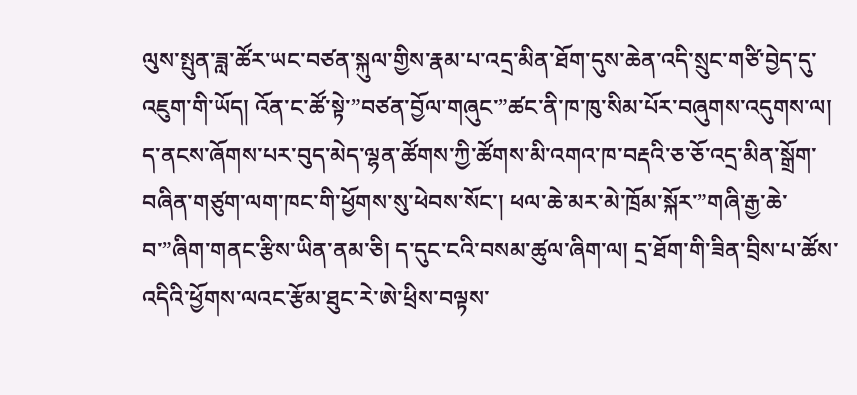ལུས་སྤུན་ཟླ་ཚོར་ཡང་བཙན་སྐུལ་གྱིས་རྣམ་པ་འདྲ་མིན་ཐོག་དུས་ཆེན་འདི་སྲུང་གཙི་བྱེད་དུ་འཇུག་གི་ཡོད། འོན་ང་ཚོ་སྟེ་”བཙན་བྱོལ་གཞུང་”ཚང་ནི་ཁ་ཁུ་སིམ་པོར་བཞུགས་འདུགས་ལ། ད་ནངས་ཞོགས་པར་བུད་མེད་ལྷན་ཚོགས་ཀྱི་ཚོགས་མི་འགའ་ཁ་བརྡའི་ཅ་ཅོ་འདྲ་མིན་སྒྲོག་བཞིན་གཙུག་ལག་ཁང་གི་ཕྱོགས་སུ་ཕེབས་སོང་། ཕལ་ཆེ་མར་མེ་ཁྲོམ་སྐོར་”གཞི་རྒྱ་ཆེ་བ་”ཞིག་གནང་རྩིས་ཡིན་ནམ་ཅི། ད་དུང་ངའི་བསམ་ཚུལ་ཞིག་ལ། དྲ་ཐོག་གི་ཟིན་བྲིས་པ་ཚོས་འདིའི་ཕྱོགས་ལའང་རྩོམ་ཐུང་རེ་ཨེ་ཕྲིས་བལྟས་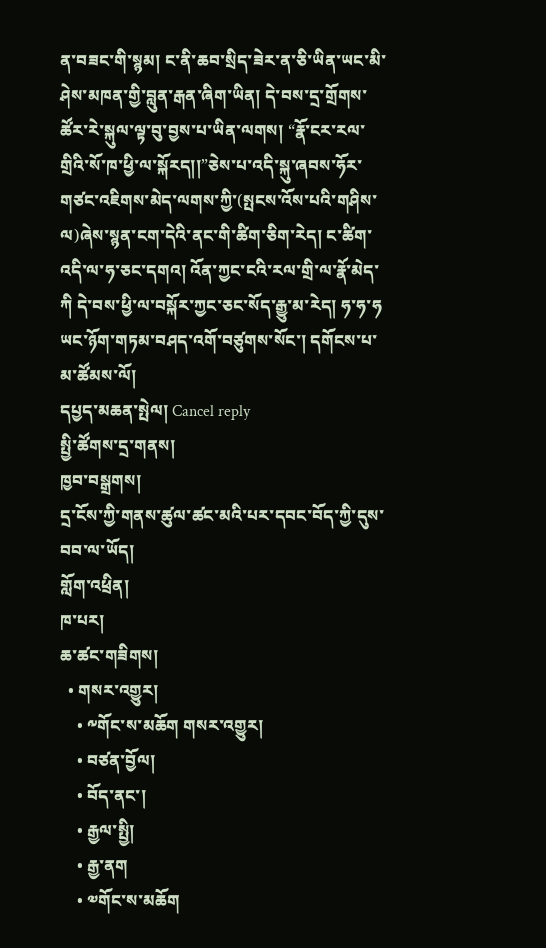ན་བཟང་གི་སྙམ། ང་ནི་ཆབ་སྲིད་ཟེར་ན་ཅི་ཡིན་ཡང་མི་ཤེས་མཁན་གྱི་བླུན་རྒན་ཞིག་ཡིན། དེ་བས་དྲ་གྲོགས་ཚོར་རེ་སྐུལ་ལྟ་བུ་བྱས་པ་ཡིན་ལགས། “རྣོ་ངར་རལ་གྲིའི་སོ་ཁ་ཕྱི་ལ་སྐོརད།།”ཅེས་པ་འདི་སྐུ་ཞབས་ཧོར་གཙང་འཇིགས་མེད་ལགས་ཀྱི་(སྤངས་འོས་པའི་གཤིས་ལ)ཞེས་སྙན་ངག་དེའི་ནང་གི་ཚིག་ཅིག་རེད། ང་ཚིག་འདི་ལ་ཧ་ཅང་དགའ། འོན་ཀྱང་ངའི་རལ་གྲི་ལ་རྣོ་མེད་ཀི དེ་བས་ཕྱི་ལ་བསྐོར་ཀྱང་ཅང་སོད་རྒྱུ་མ་རེད། ཧ་ཧ་ཧ ཡང་ཉོག་གཏམ་བཤད་འགོ་བཙུགས་སོང་། དགོངས་པ་མ་ཚོམས་ལོ།
དཔྱད་མཆན་སྤེལ། Cancel reply
སྤྱི་ཚོགས་དྲ་གནས།
ཁྱབ་བསྒྲགས།
དྲ་ངོས་ཀྱི་གནས་ཚུལ་ཚང་མའི་པར་དབང་བོད་ཀྱི་དུས་བབ་ལ་ཡོད།
གློག་འཕྲིན།
ཁ་པར།
ཆ་ཚང་གཟིགས།
  • གསར་འགྱུར།
    • ༸གོང་ས་མཆོག གསར་འགྱུར།
    • བཙན་བྱོལ།
    • བོད་ནང་།
    • རྒྱལ་སྤྱི།
    • རྒྱ་ནག
    • ༧གོང་ས་མཆོག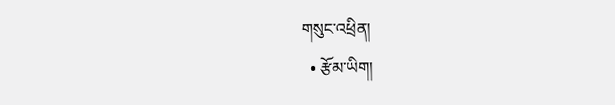གསུང་འཕྲིན།
  • རྩོམ་ཡིག།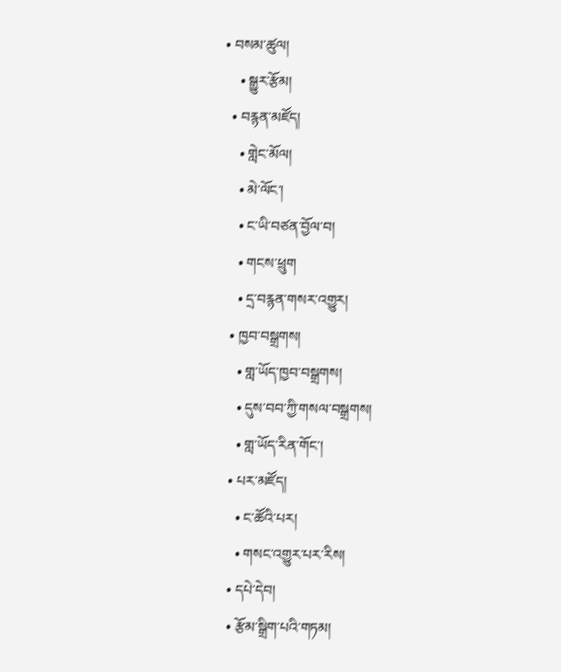• བསམ་ཚུལ།
    • སྒྱུར་རྩོམ།
  • བརྙན་མཛོད།
    • གླེང་མོལ།
    • མེ་ལོང་།
    • ང་ཡི་བཙན་བྱོལ་བ།
    • གངས་ཕྲུག
    • དྲ་བརྙན་གསར་འགྱུར།
  • ཁྱབ་བསྒྲགས།
    • གླ་ཡོད་ཁྱབ་བསྒྲགས།
    • དུས་བབ་ཀྱི་གསལ་བསྒྲགས།
    • གླ་ཡོད་རིན་གོང་།
  • པར་མཛོད།
    • ང་ཚོའི་པར།
    • གསང་འགྱུར་པར་རིས།
  • དཔེ་དེབ།
  • རྩོམ་སྒྲིག་པའི་གཏམ།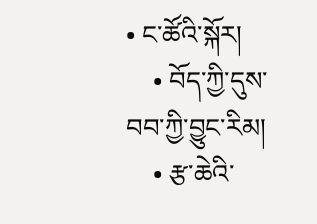• ང་ཚོའི་སྐོར།
    • བོད་ཀྱི་དུས་བབ་ཀྱི་བྱུང་རིམ།
    • རྩ་ཆེའི་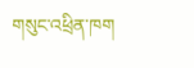གསུང་འཕྲིན་ཁག